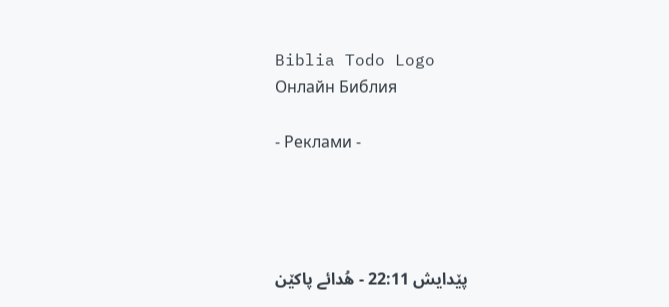Biblia Todo Logo
Онлайн Библия

- Реклами -




پێدایش 22:11 - هُدائے پاکێن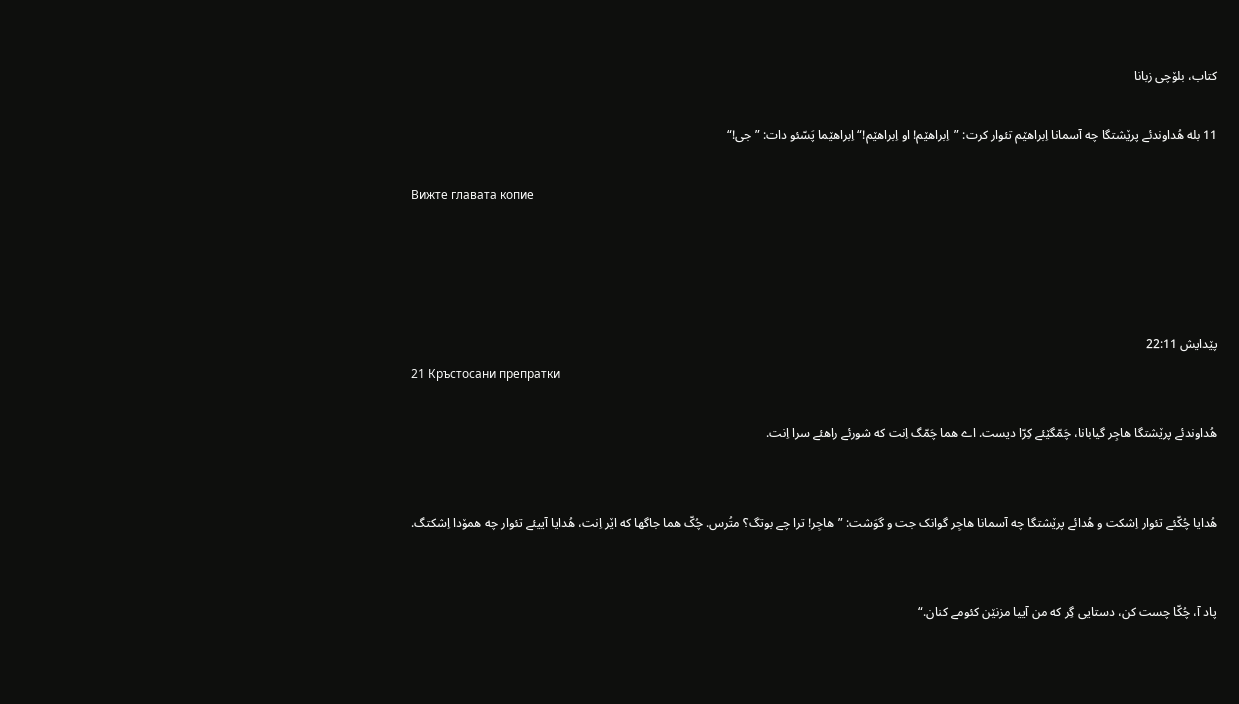کتاب، بلۆچی زبانا

11 بله هُداوندئے پرێشتگا چه آسمانا اِبراهێم تئوار کرت: ”اِبراهێم! او اِبراهێم!“ اِبراهێما پَسّئو دات: ”جی!“

Вижте главата копие




پێدایش 22:11
21 Кръстосани препратки

هُداوندئے پرێشتگا هاجِر گیابانا، چَمّگێئے کِرّا دیست. اے هما چَمّگ اِنت که شورئے راهئے سرا اِنت.


هُدایا چُکّئے تئوار اِشکت و هُدائے پرێشتگا چه آسمانا هاجِر گوانک جت و گوَشت: ”هاجِر! ترا چے بوتگ؟ متُرس. چُکّ هما جاگها که اێر اِنت، هُدایا آییئے تئوار چه همۆدا اِشکتگ.


پاد آ، چُکّا چست کن، دستایی گِر که من آییا مزنێن کئومے کنان.“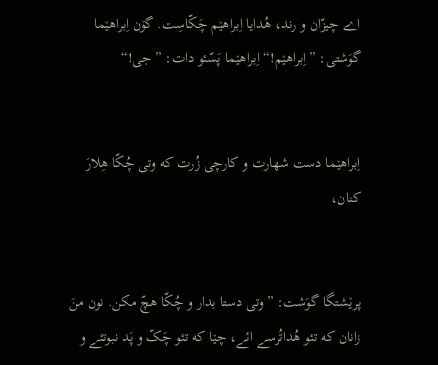اے چیزّان و رند، هُدایا اِبراهێم چَکّاسِت. گۆن اِبراهێما گوَشتی: ”اِبراهێم!“ اِبراهێما پَسّئو دات: ”جی!“


اِبراهێما دست شهارت و کارچی زُرت که وتی چُکّا هِلارَ کنان،


پرێشتگا گوَشت: ”وتی دستا بدار و چُکّا هچّ مکن. نون منَ زانان که تئو هُداتُرسے ائے، چێا که تئو چَکّ و پَد نبوتئے و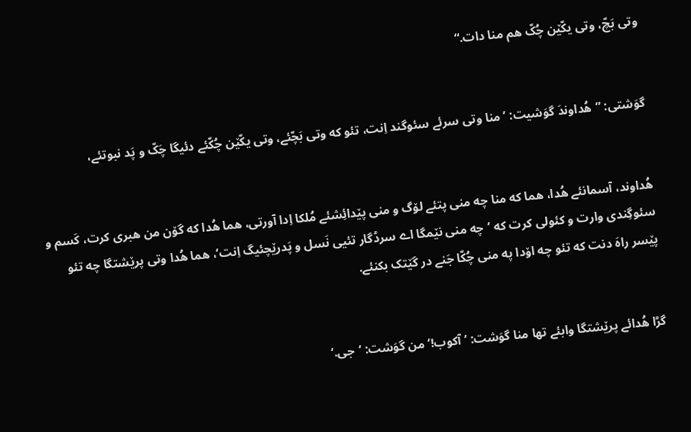وتی بَچّ، وتی یکّێن چُکّ هم منا دات.“


گوَشتی: ”هُداوندَ گوَشیت: ’منا وتی سرئے سئوگند اِنت، تئو که وتی بَچّئے، وتی یکّێن چُکّئے دئیگا چَکّ و پَد نبوتئے،


هُداوند، آسمانئے هُدا، هما که منا چه منی پتئے لۆگ و منی پێدائِشئے مُلکا اِدا آورتی، هما هُدا که گۆن من هبری کرت، کَسم و سئوگِندی وارت و کئولی کرت که ’چه منی نێمگا اے سرڈگار تئیی نَسل و پَدرێچئیگ اِنت‘، هما هُدا وتی پرێشتگا چه تئو پێسر راهَ دنت که تئو چه اۆدا په منی چُکّا جَنے در گێتک بکنئے.


گڑا هُدائے پرێشتگا وابئے تها منا گوَشت: ’آکوب!‘ من گوَشت: ’جی.‘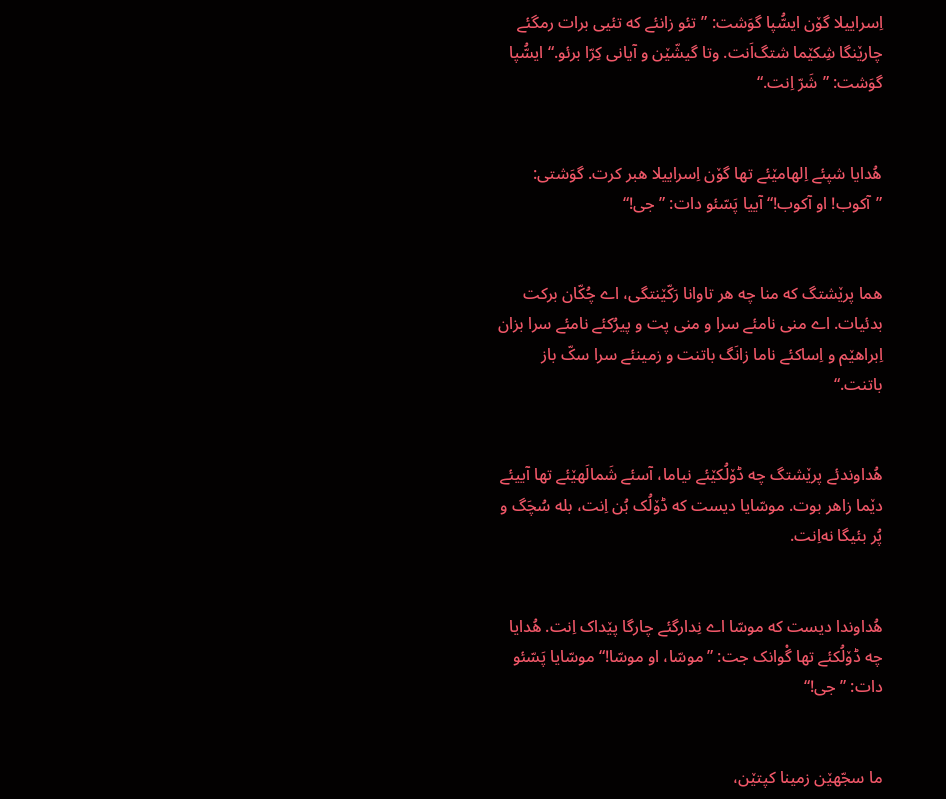اِسراییلا گۆن ایسُّپا گوَشت: ”تئو زانئے که تئیی برات رمگئے چارێنگا شِکێما شتگ‌اَنت. وتا گیشّێن و آیانی کِرّا برئو.“ ایسُّپا گوَشت: ”شَرّ اِنت.“


هُدایا شپئے اِلهامێئے تها گۆن اِسراییلا هبر کرت. گوَشتی: ”آکوب! او آکوب!“ آییا پَسّئو دات: ”جی!“


هما پرێشتگ که منا چه هر تاوانا رَکّێنتگی، اے چُکّان برکت بدئیات. اے منی نامئے سرا و منی پت و پیرُکئے نامئے سرا بزان اِبراهێم و اِساکئے ناما زانَگ باتنت و زمینئے سرا سکّ باز باتنت.“


هُداوندئے پرێشتگ چه ڈۆلُکێئے نیاما، آسئے شَمالَهێئے تها آییئے دێما زاهر بوت. موسّایا دیست که ڈۆلُک بُن اِنت، بله سُچَگ و پُر بئیگا نه‌اِنت.


هُداوندا دیست که موسّا اے نِدارگئے چارگا پێداک اِنت. هُدایا چه ڈۆلُکئے تها گْوانک جت: ”موسّا، او موسّا!“ موسّایا پَسّئو دات: ”جی!“


ما سجّهێن زمینا کپتێن،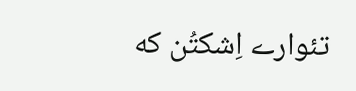تئوارے اِشکتُن که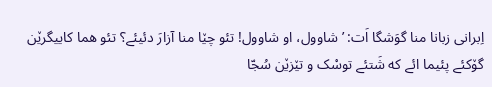اِبرانی زبانا منا گوَشگا اَت: ’شاوول، او شاوول! تئو چێا منا آزارَ دئیئے؟ تئو هما کاییگرێن گۆکئے پئیما ائے که شَتئے توسْک و تێزێن سُجّا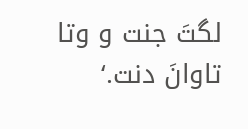لگتَ جنت و وتا تاوانَ دنت.‘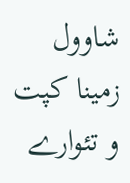شاوول زمینا کپت و تئوارے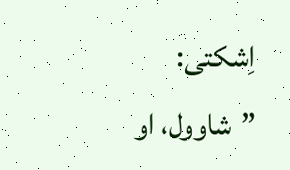اِشکتی: ”شاوول، او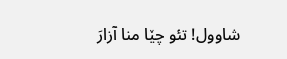شاوول! تئو چێا منا آزارَ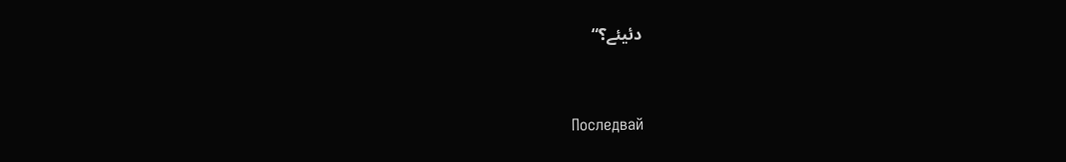دئیئے؟“


Последвай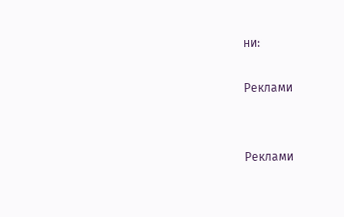ни:

Реклами


Реклами